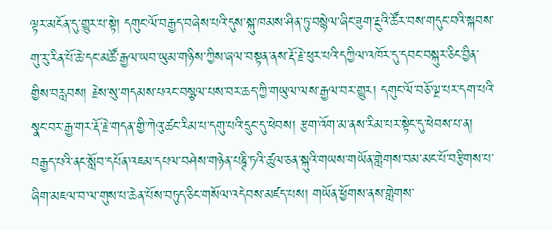ལྟར་མངོན་དུ་གྱུར་པ་སྟེ། དགུང་ལོ་བརྒྱད་བཞེས་པའི་དུས་སྐུ་ཁམས་ཤིན་ཏུ་བསྙེལ་ཞིང་ཟུག་རྔུའི་ཚོར་བས་གདུང་བའི་སྐབས་གུ་རུ་རིན་པོ་ཆེ་དང་མཚོ་རྒྱལ་ཡབ་ཡུམ་གཉིས་ཀྱིས་ཞལ་བསྟན་ནས་རྡོ་རྗེ་ཕུར་པའི་དཀྱིལ་འཁོར་དུ་དབང་བསྐུར་ཅིང་བྱིན་གྱིས་བརླབས། རྗེས་སུ་གདམས་པའང་བསྩལ་པས་བར་ཆད་ཀྱི་གཡུལ་ལས་རྒྱལ་བར་གྱུར། དགུང་ལོ་བཅོ་ལྔ་པར་དག་པའི་སྣང་བར་རྒྱ་གར་རྡོ་རྗེ་གདན་གྱི་ཀེའུ་ཚང་རིམ་པ་དགུ་པའི་དྲུང་དུ་ཕེབས། རྩག་འོག་མ་ནས་རིམ་པར་སྟེང་དུ་ཕེབས་པ་ན། བརྒྱད་པའི་ནང་སློབ་དཔོན་འཇམ་དཔལ་བཤེས་གཉེན་པཎྚི་ཏའི་ཚུལ་ཅན་སྐུའི་གཡས་གཡོན་གླེགས་བམ་མང་པོ་བརྩིགས་པ་ཞིག་མཇལ་བ་ལ་གུས་པ་ཆེན་པོས་བཏུད་ཅིང་གསོལ་འདེབས་མཛད་པས། གཡོན་ཕྱོགས་ནས་གླེགས་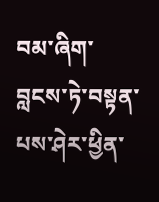བམ་ཞིག་བླངས་ཏེ་བསྟན་པས་ཤེར་ཕྱིན་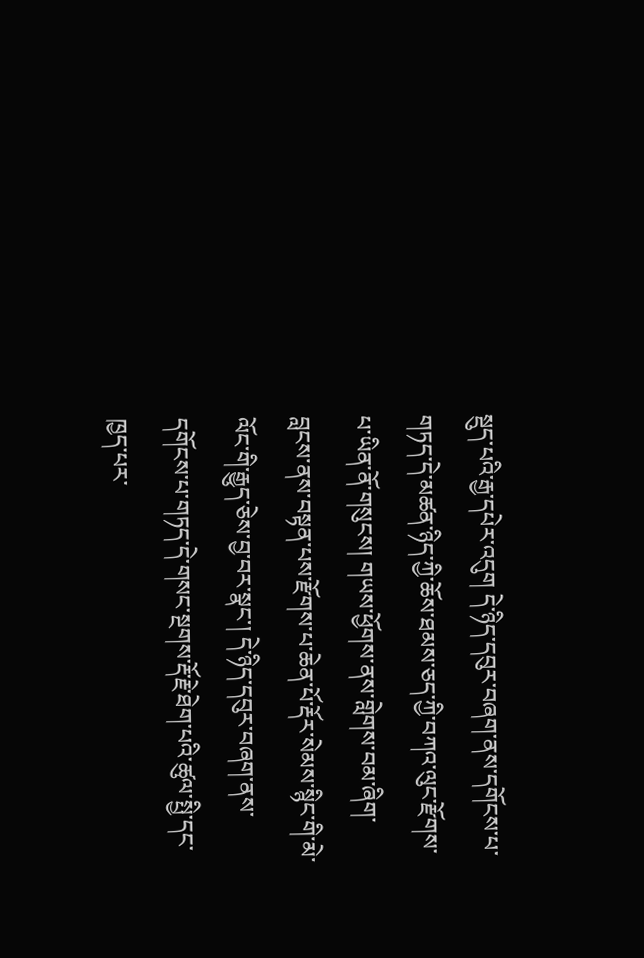སྡུད་པའི་རྒྱ་དཔེར་འདུག དེ་ཉིད་དབུར་བཞག་ནས་དགོངས་པ་གཏད་དེ་མཚན་ཉིད་ཀྱི་ཆོས་ཐམས་ཅད་ཀྱི་བཀའ་ལུང་རྫོགས་པ་ཡིན་ནོ་གསུངས། གཡས་ཕྱོགས་ནས་གླེགས་བམ་ཞིག་བླངས་ནས་བསྟན་པས་རྫོགས་པ་ཆེན་པོ་རྡོར་སེམས་སྙིང་གི་མེ་ལོང་གི་རྒྱུད་ཅེས་བྱ་བར་སྣང་། དེ་ཉིད་དབུར་བཞག་ནས་དགོངས་པ་གཏད་དེ་གསང་སྔགས་རྡོ་རྗེ་ཐེག་པའི་ཚུལ་སྤྱི་དང་ཁྱད་པར་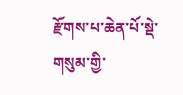རྫོགས་པ་ཆེན་པོ་སྡེ་གསུམ་གྱི་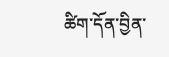ཚིག་དོན་བྱིན་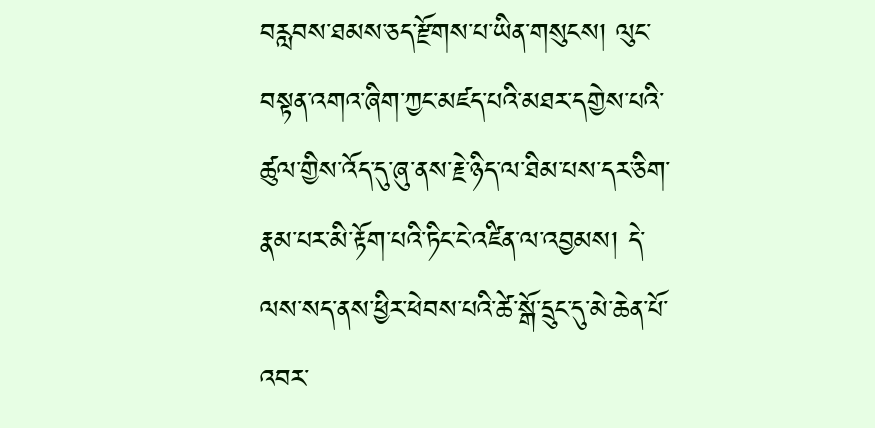བརླབས་ཐམས་ཅད་རྫོགས་པ་ཡིན་གསུངས། ལུང་བསྟན་འགའ་ཞིག་ཀྱང་མཛད་པའི་མཐར་དགྱེས་པའི་ཚུལ་གྱིས་འོད་དུ་ཞུ་ནས་རྗེ་ཉིད་ལ་ཐིམ་པས་དར་ཅིག་རྣམ་པར་མི་རྟོག་པའི་ཏིང་ངེ་འཛིན་ལ་འབྱམས། དེ་ལས་སད་ནས་ཕྱིར་ཕེབས་པའི་ཚེ་སྒོ་དྲུང་དུ་མེ་ཆེན་པོ་འབར་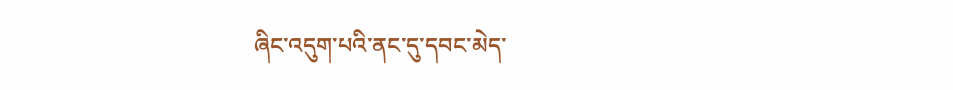ཞིང་འདུག་པའི་ནང་དུ་དབང་མེད་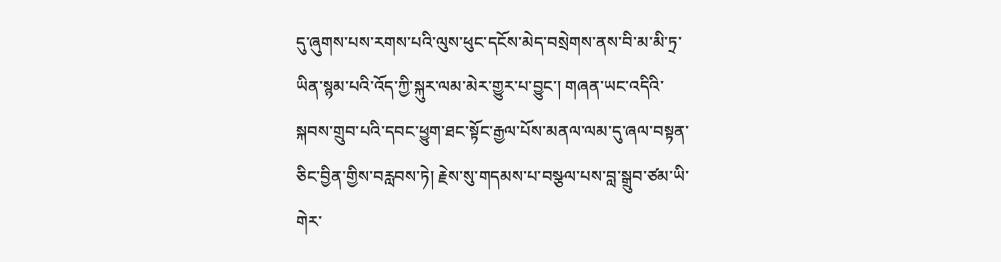དུ་ཞུགས་པས་རགས་པའི་ལུས་ཕུང་དངོས་མེད་བསྲེགས་ནས་བི་མ་མི་ཏྲ་ཡིན་སྙམ་པའི་འོད་ཀྱི་སྐུར་ལམ་མེར་གྱུར་པ་བྱུང་། གཞན་ཡང་འདིའི་སྐབས་གྲུབ་པའི་དབང་ཕྱུག་ཐང་སྟོང་རྒྱལ་པོས་མནལ་ལམ་དུ་ཞལ་བསྟན་ཅིང་བྱིན་གྱིས་བརླབས་ཏེ། རྗེས་སུ་གདམས་པ་བསྩལ་པས་བླ་སྒྲུབ་ཙམ་ཡི་གེར་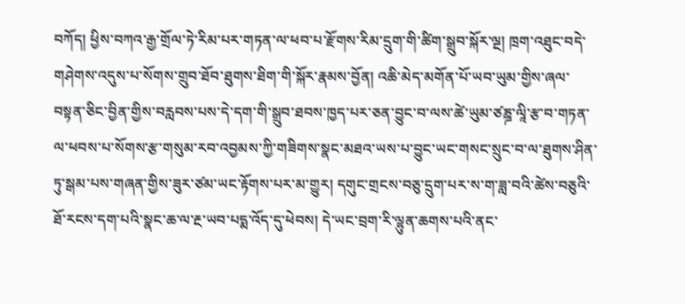བཀོད། ཕྱིས་བཀའ་རྒྱ་གྲོལ་ཏེ་རིམ་པར་གཏན་ལ་ཕབ་པ་རྫོགས་རིམ་དྲུག་གི་ཚིག་སྒྲུབ་སྐོར་ལྔ། ཁྲག་འཐུང་བདེ་གཤེགས་འདུས་པ་སོགས་གྲུབ་ཐོབ་ཐུགས་ཐིག་གི་སྐོར་རྣམས་བྱོན། འཆི་མེད་མགོན་པོ་ཡབ་ཡུམ་གྱིས་ཞལ་བསྟན་ཅིང་བྱིན་གྱིས་བརླབས་པས་དེ་དག་གི་སྒྲུབ་ཐབས་ཁྱད་པར་ཅན་བྱུང་བ་ལས་ཚེ་ཡུམ་ཙཎྜ་ལཱི་རྩ་བ་གཏན་ལ་ཕབས་པ་སོགས་རྩ་གསུམ་རབ་འབྱམས་ཀྱི་གཟིགས་སྣང་མཐའ་ཡས་པ་བྱུང་ཡང་གསང་སྲུང་བ་ལ་ཐུགས་ཤིན་ཏུ་སྒམ་པས་གཞན་གྱིས་ཟུར་ཙམ་ཡང་རྟོགས་པར་མ་གྱུར། དགུང་གྲངས་བཅུ་དྲུག་པར་ས་ག་ཟླ་བའི་ཚེས་བཅུའི་ཐོ་རངས་དག་པའི་སྣང་ཆ་ལ་རྔ་ཡབ་པདྨ་འོད་དུ་ཕེབས། དེ་ཡང་བྲག་རི་ལྷུན་ཆགས་པའི་ནང་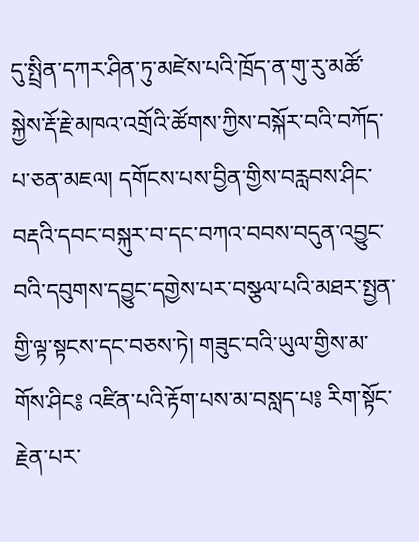དུ་སྤྲིན་དཀར་ཤིན་ཏུ་མཛེས་པའི་ཁྲོད་ན་གུ་རུ་མཚོ་སྐྱེས་རྡོ་རྗེ་མཁའ་འགྲོའི་ཚོགས་ཀྱིས་བསྐོར་བའི་བཀོད་པ་ཅན་མཇལ། དགོངས་པས་བྱིན་གྱིས་བརླབས་ཤིང་བརྡའི་དབང་བསྐུར་བ་དང་བཀའ་བབས་བདུན་འབྱུང་བའི་དབུགས་དབྱུང་དགྱེས་པར་བསྩལ་པའི་མཐར་སྤྱན་གྱི་ལྟ་སྟངས་དང་བཅས་ཏེ། གཟུང་བའི་ཡུལ་གྱིས་མ་གོས་ཤིང༔ འཛིན་པའི་རྟོག་པས་མ་བསླད་པ༔ རིག་སྟོང་རྗེན་པར་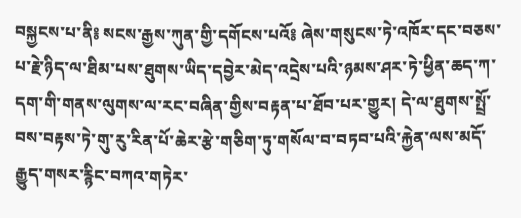བསྐྱངས་པ་ནི༔ སངས་རྒྱས་ཀུན་གྱི་དགོངས་པའོ༔ ཞེས་གསུངས་ཏེ་འཁོར་དང་བཅས་པ་རྗེ་ཉིད་ལ་ཐིམ་པས་ཐུགས་ཡིད་དབྱེར་མེད་འདྲེས་པའི་ཉམས་ཤར་ཏེ་ཕྱིན་ཆད་ཀ་དག་གི་གནས་ལུགས་ལ་རང་བཞིན་གྱིས་བརྟན་པ་ཐོབ་པར་གྱུར། དེ་ལ་ཐུགས་སྤྲོ་བས་བརྟས་ཏེ་གུ་རུ་རིན་པོ་ཆེར་རྩེ་གཅིག་ཏུ་གསོལ་བ་བཏབ་པའི་རྐྱེན་ལས་མདོ་རྒྱུད་གསར་རྙིང་བཀའ་གཏེར་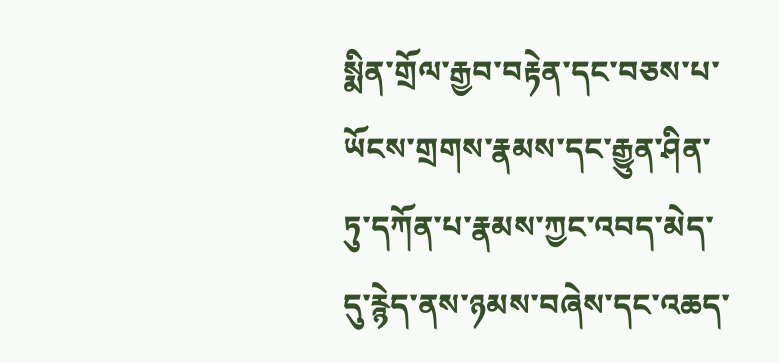སྨིན་གྲོལ་རྒྱབ་བརྟེན་དང་བཅས་པ་ཡོངས་གྲགས་རྣམས་དང་རྒྱུན་ཤིན་ཏུ་དཀོན་པ་རྣམས་ཀྱང་འབད་མེད་དུ་རྙེད་ནས་ཉམས་བཞེས་དང་འཆད་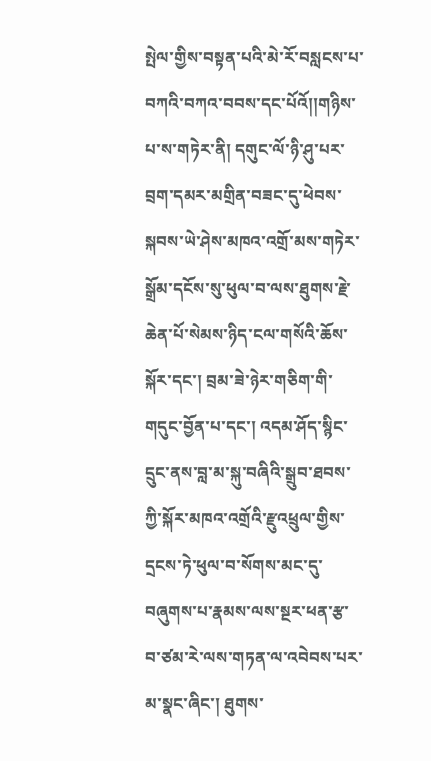སྤེལ་གྱིས་བསྟན་པའི་མེ་རོ་བསླངས་པ་བཀའི་བཀའ་བབས་དང་པོའོ།།གཉིས་པ་ས་གཏེར་ནི། དགུང་ལོ་ཉི་ཤུ་པར་བྲག་དམར་མགྲིན་བཟང་དུ་ཕེབས་སྐབས་ཡེ་ཤེས་མཁའ་འགྲོ་མས་གཏེར་སྒྲོམ་དངོས་སུ་ཕུལ་བ་ལས་ཐུགས་རྗེ་ཆེན་པོ་སེམས་ཉིད་ངལ་གསོའི་ཆོས་སྐོར་དང་། བྲམ་ཟེ་ཉེར་གཅིག་གི་གདུང་བྱོན་པ་དང་། འདམ་ཤོད་སྙིང་དྲུང་ནས་བླ་མ་སྐུ་བཞིའི་སྒྲུབ་ཐབས་ཀྱི་སྐོར་མཁའ་འགྲོའི་རྫུའཕྲུལ་གྱིས་དྲངས་ཏེ་ཕུལ་བ་སོགས་མང་དུ་བཞུགས་པ་རྣམས་ལས་སྔར་ཕན་རྩ་བ་ཙམ་རེ་ལས་གཏན་ལ་འབེབས་པར་མ་སྣང་ཞིང་། ཐུགས་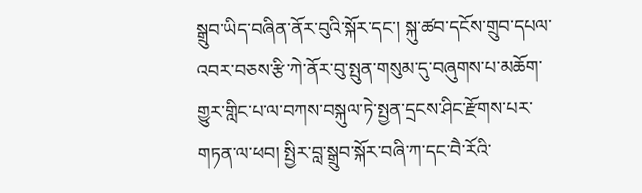སྒྲུབ་ཡིད་བཞིན་ནོར་བུའི་སྐོར་དང་། སྐུ་ཚབ་དངོས་གྲུབ་དཔལ་འབར་བཅས་རྩི་ཀེ་ནོར་བུ་སྤུན་གསུམ་དུ་བཞུགས་པ་མཆོག་གྱུར་གླིང་པ་ལ་བཀས་བསྐུལ་ཏེ་སྤྱན་དྲངས་ཤིང་རྫོགས་པར་གཏན་ལ་ཕབ། སྤྱིར་བླ་སྒྲུབ་སྐོར་བཞི་ཀ་དང་བཻ་རོའི་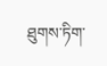ཐུགས་ཏིག་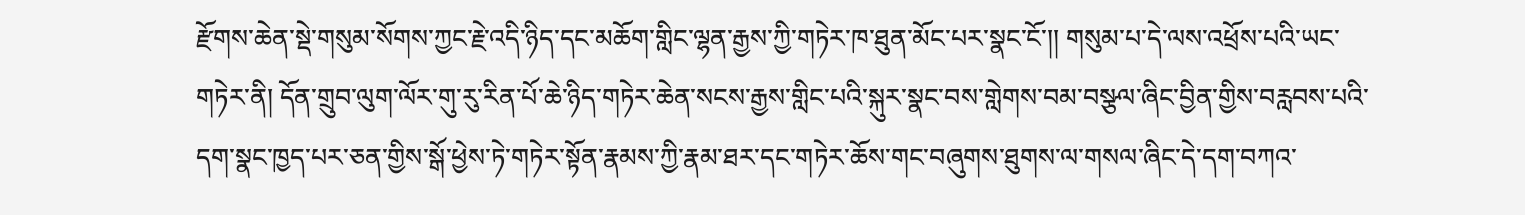རྫོགས་ཆེན་སྡེ་གསུམ་སོགས་ཀྱང་རྗེ་འདི་ཉིད་དང་མཆོག་གླིང་ལྷན་རྒྱས་ཀྱི་གཏེར་ཁ་ཐུན་མོང་པར་སྣང་ངོ་།། གསུམ་པ་དེ་ལས་འཕྲོས་པའི་ཡང་གཏེར་ནི། དོན་གྲུབ་ལུག་ལོར་གུ་རུ་རིན་པོ་ཆེ་ཉིད་གཏེར་ཆེན་སངས་རྒྱས་གླིང་པའི་སྐུར་སྣང་བས་གླེགས་བམ་བསྩལ་ཞིང་བྱིན་གྱིས་བརླབས་པའི་དག་སྣང་ཁྱད་པར་ཅན་གྱིས་སྒོ་ཕྱེས་ཏེ་གཏེར་སྟོན་རྣམས་ཀྱི་རྣམ་ཐར་དང་གཏེར་ཆོས་གང་བཞུགས་ཐུགས་ལ་གསལ་ཞིང་དེ་དག་བཀའ་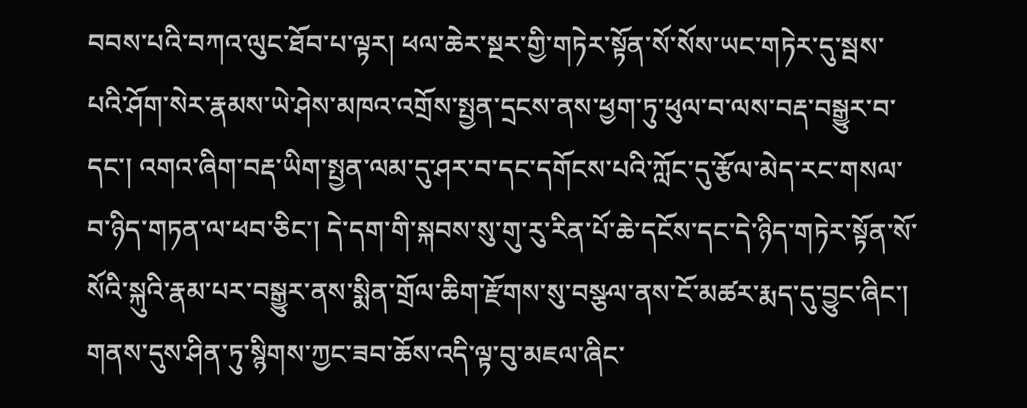བབས་པའི་བཀའ་ལུང་ཐོབ་པ་ལྟར། ཕལ་ཆེར་སྔར་གྱི་གཏེར་སྟོན་སོ་སོས་ཡང་གཏེར་དུ་སྦས་པའི་ཤོག་སེར་རྣམས་ཡེ་ཤེས་མཁའ་འགྲོས་སྤྱན་དྲངས་ནས་ཕྱག་ཏུ་ཕུལ་བ་ལས་བརྡ་བསྒྱུར་བ་དང་། འགའ་ཞིག་བརྡ་ཡིག་སྤྱན་ལམ་དུ་ཤར་བ་དང་དགོངས་པའི་ཀློང་དུ་རྩོལ་མེད་རང་གསལ་བ་ཉིད་གཏན་ལ་ཕབ་ཅིང་། དེ་དག་གི་སྐབས་སུ་གུ་རུ་རིན་པོ་ཆེ་དངོས་དང་དེ་ཉིད་གཏེར་སྟོན་སོ་སོའི་སྐུའི་རྣམ་པར་བསྒྱུར་ནས་སྨིན་གྲོལ་ཆིག་རྫོགས་སུ་བསྩལ་ནས་ངོ་མཚར་རྨད་དུ་བྱུང་ཞིང་། གནས་དུས་ཤིན་ཏུ་སྙིགས་ཀྱང་ཟབ་ཆོས་འདི་ལྟ་བུ་མཇལ་ཞིང་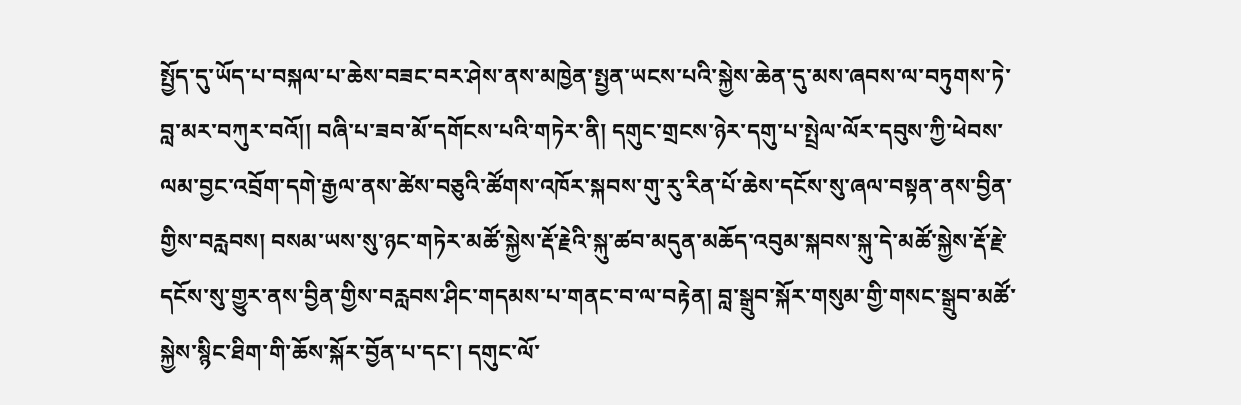སྤྱོད་དུ་ཡོད་པ་བསྐལ་པ་ཆེས་བཟང་བར་ཤེས་ནས་མཁྱེན་སྤྱན་ཡངས་པའི་སྐྱེས་ཆེན་དུ་མས་ཞབས་ལ་བཏུགས་ཏེ་བླ་མར་བཀུར་བའོ།། བཞི་པ་ཟབ་མོ་དགོངས་པའི་གཏེར་ནི། དགུང་གྲངས་ཉེར་དགུ་པ་སྤྲེལ་ལོར་དབུས་ཀྱི་ཕེབས་ལམ་བྱང་འབྲོག་དགེ་རྒྱལ་ནས་ཚེས་བཅུའི་ཚོགས་འཁོར་སྐབས་གུ་རུ་རིན་པོ་ཆེས་དངོས་སུ་ཞལ་བསྟན་ནས་བྱིན་གྱིས་བརླབས། བསམ་ཡས་སུ་ཉང་གཏེར་མཚོ་སྐྱེས་རྡོ་རྗེའི་སྐུ་ཚབ་མདུན་མཆོད་འབུམ་སྐབས་སྐུ་དེ་མཚོ་སྐྱེས་རྡོ་རྗེ་དངོས་སུ་གྱུར་ནས་བྱིན་གྱིས་བརླབས་ཤིང་གདམས་པ་གནང་བ་ལ་བརྟེན། བླ་སྒྲུབ་སྐོར་གསུམ་གྱི་གསང་སྒྲུབ་མཚོ་སྐྱེས་སྙིང་ཐིག་གི་ཆོས་སྐོར་བྱོན་པ་དང་། དགུང་ལོ་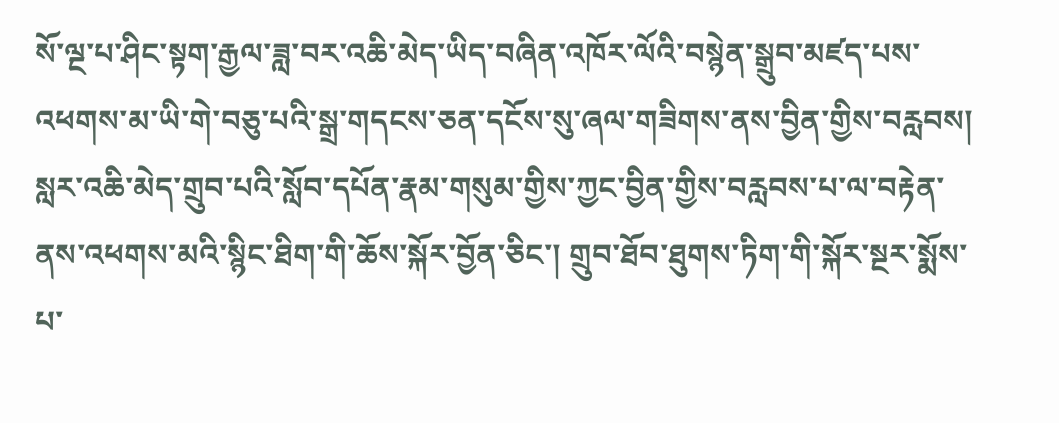སོ་ལྔ་པ་ཤིང་སྟག་རྒྱལ་ཟླ་བར་འཆི་མེད་ཡིད་བཞིན་འཁོར་ལོའི་བསྙེན་སྒྲུབ་མཛད་པས་འཕགས་མ་ཡི་གེ་བཅུ་པའི་སྒྲ་གདངས་ཅན་དངོས་སུ་ཞལ་གཟིགས་ནས་བྱིན་གྱིས་བརླབས། སླར་འཆི་མེད་གྲུབ་པའི་སློབ་དཔོན་རྣམ་གསུམ་གྱིས་ཀྱང་བྱིན་གྱིས་བརླབས་པ་ལ་བརྟེན་ནས་འཕགས་མའི་སྙིང་ཐིག་གི་ཆོས་སྐོར་བྱོན་ཅིང་། གྲུབ་ཐོབ་ཐུགས་ཏིག་གི་སྐོར་སྔར་སྨོས་པ་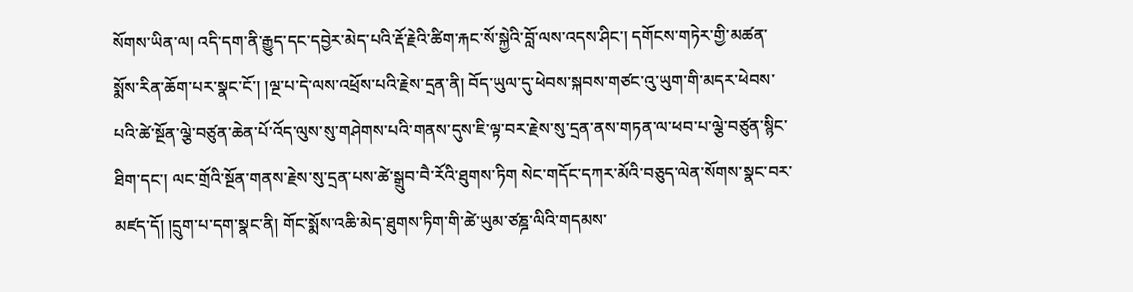སོགས་ཡིན་ལ། འདི་དག་ནི་རྒྱུད་དང་དབྱེར་མེད་པའི་རྡོ་རྗེའི་ཚིག་རྐང་སོ་སྐྱེའི་བློ་ལས་འདས་ཤིང་། དགོངས་གཏེར་གྱི་མཚན་སྨོས་རིན་ཆོག་པར་སྣང་ངོ་། །ལྔ་པ་དེ་ལས་འཕྲོས་པའི་རྗེས་དྲན་ནི། བོད་ཡུལ་དུ་ཕེབས་སྐབས་གཙང་འུ་ཡུག་གི་མདར་ཕེབས་པའི་ཚེ་སྔོན་ལྕེ་བཙུན་ཆེན་པོ་འོད་ལུས་སུ་གཤེགས་པའི་གནས་དུས་ཇི་ལྟ་བར་རྗེས་སུ་དྲན་ནས་གཏན་ལ་ཕབ་པ་ལྕེ་བཙུན་སྙིང་ཐིག་དང་། ལང་གྲོའི་སྔོན་གནས་རྗེས་སུ་དྲན་པས་ཚེ་སྒྲུབ་བཻ་རོའི་ཐུགས་ཏིག སེང་གདོང་དཀར་མོའི་བཅུད་ལེན་སོགས་སྣང་བར་མཛད་དོ། །དྲུག་པ་དག་སྣང་ནི། གོང་སྨོས་འཆི་མེད་ཐུགས་ཏིག་གི་ཚེ་ཡུམ་ཙཎྜ་ལིའི་གདམས་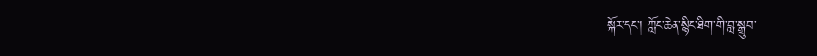སྐོར་དང་། ཀློང་ཆེན་སྙིང་ཐིག་གི་བླ་སྒྲུབ་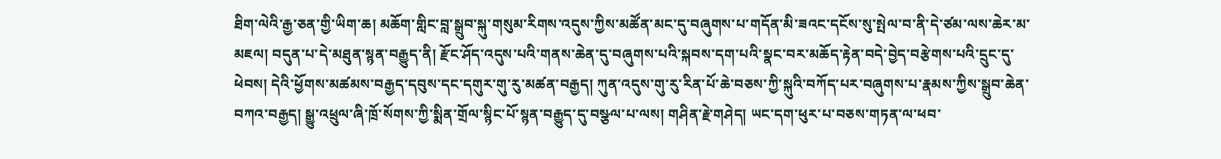ཐིག་ལེའི་རྒྱ་ཅན་གྱི་ཡིག་ཆ། མཆོག་གླིང་བླ་སྒྲུབ་སྐུ་གསུམ་རིགས་འདུས་ཀྱིས་མཚོན་མང་དུ་བཞུགས་པ་གདོན་མི་ཟའང་དངོས་སུ་སྤེལ་བ་ནི་དེ་ཙམ་ལས་ཆེར་མ་མཇལ། བདུན་པ་དེ་མཐུན་སྙན་བརྒྱུད་ནི། རྫོང་ཤོད་འདུས་པའི་གནས་ཆེན་དུ་བཞུགས་པའི་སྐབས་དག་པའི་སྣང་བར་མཆོད་རྟེན་བདེ་བྱེད་བརྩེགས་པའི་དྲུང་དུ་ཕེབས། དེའི་ཕྱོགས་མཚམས་བརྒྱད་དབུས་དང་དགུར་གུ་རུ་མཚན་བརྒྱད། ཀུན་འདུས་གུ་རུ་རིན་པོ་ཆེ་བཅས་ཀྱི་སྐུའི་བཀོད་པར་བཞུགས་པ་རྣམས་ཀྱིས་སྒྲུབ་ཆེན་བཀའ་བརྒྱད། སྒྱུ་འཕྲུལ་ཞི་ཁྲོ་སོགས་ཀྱི་སྨིན་གྲོལ་སྙིང་པོ་སྙན་བརྒྱུད་དུ་བསྩལ་པ་ལས། གཤིན་རྗེ་གཤེད། ཡང་དག་ཕུར་པ་བཅས་གཏན་ལ་ཕབ་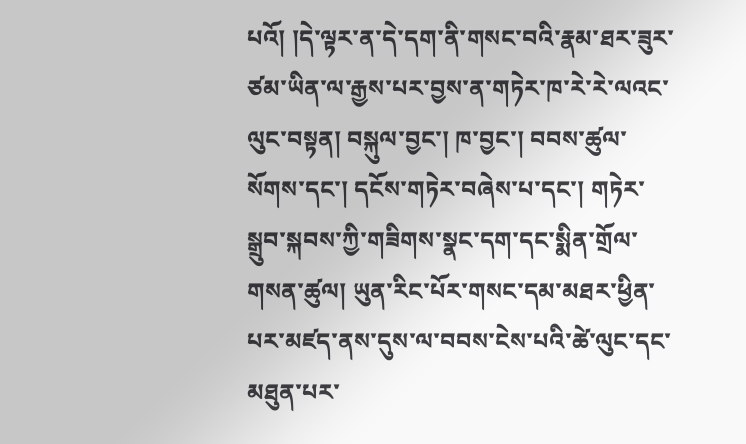པའོ། །དེ་ལྟར་ན་དེ་དག་ནི་གསང་བའི་རྣམ་ཐར་ཟུར་ཙམ་ཡིན་ལ་རྒྱས་པར་བྱས་ན་གཏེར་ཁ་རེ་རེ་ལའང་ལུང་བསྟན། བསྐུལ་བྱང་། ཁ་བྱང་། བབས་ཚུལ་སོགས་དང་། དངོས་གཏེར་བཞེས་པ་དང་། གཏེར་སྒྲུབ་སྐབས་ཀྱི་གཟིགས་སྣང་དག་དང་སྨིན་གྲོལ་གསན་ཚུལ། ཡུན་རིང་པོར་གསང་དམ་མཐར་ཕྱིན་པར་མཛད་ནས་དུས་ལ་བབས་ངེས་པའི་ཚེ་ལུང་དང་མཐུན་པར་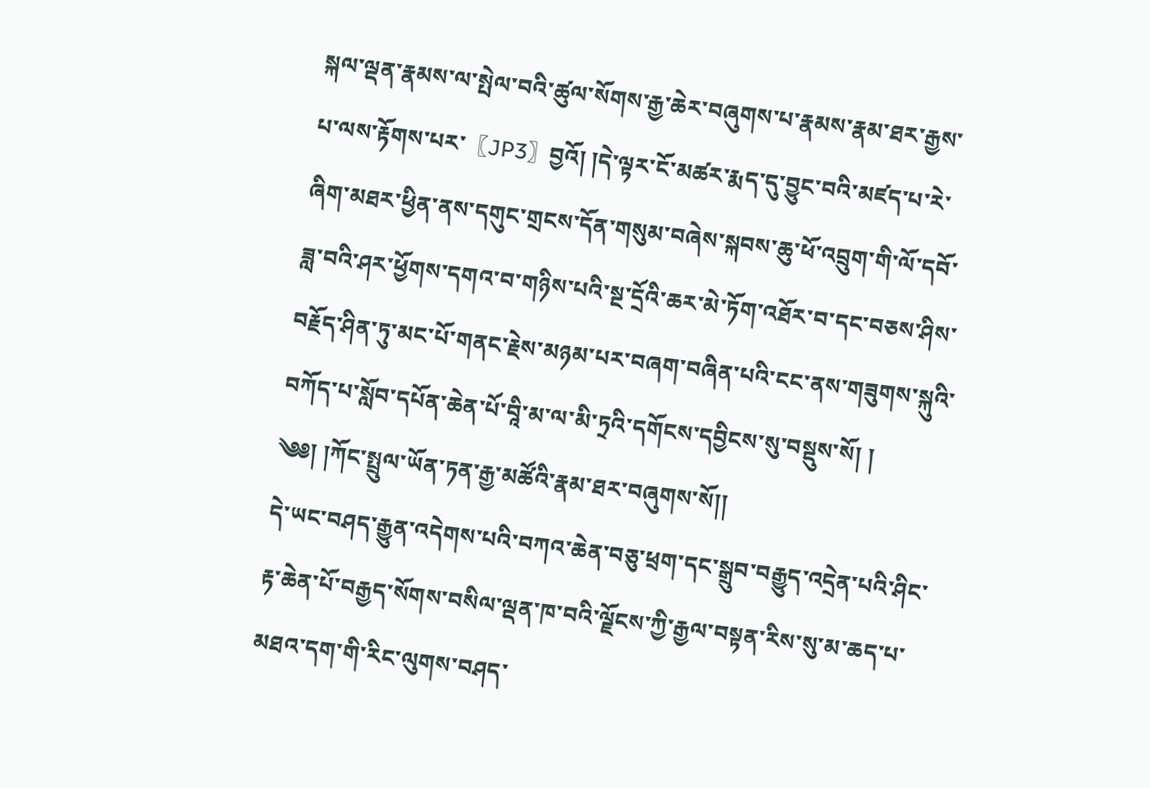སྐལ་ལྡན་རྣམས་ལ་སྤེལ་བའི་ཚུལ་སོགས་རྒྱ་ཆེར་བཞུགས་པ་རྣམས་རྣམ་ཐར་རྒྱས་པ་ལས་རྟོགས་པར་〖JP3〗བྱའོ། །དེ་ལྟར་ངོ་མཚར་རྨད་དུ་བྱུང་བའི་མཛད་པ་རེ་ཞིག་མཐར་ཕྱིན་ནས་དགུང་གྲངས་དོན་གསུམ་བཞེས་སྐབས་ཆུ་ཕོ་འབྲུག་གི་ལོ་དབོ་ཟླ་བའི་ཤར་ཕྱོགས་དགའ་བ་གཉིས་པའི་སྔ་དྲོའི་ཆར་མེ་ཏོག་འཐོར་བ་དང་བཅས་ཤིས་བརྗོད་ཤིན་ཏུ་མང་པོ་གནང་རྗེས་མཉམ་པར་བཞག་བཞིན་པའི་ངང་ནས་གཟུགས་སྐུའི་བཀོད་པ་སློབ་དཔོན་ཆེན་པོ་བཱི་མ་ལ་མི་ཏྲའི་དགོངས་དབྱིངས་སུ་བསྡུས་སོ། །
༄༅། །ཀོང་སྤྲུལ་ཡོན་ཏན་རྒྱ་མཚོའི་རྣམ་ཐར་བཞུགས་སོ།།
དེ་ཡང་བཤད་རྒྱུན་འདེགས་པའི་བཀའ་ཆེན་བཅུ་ཕྲག་དང་སྒྲུབ་བརྒྱུད་འདྲེན་པའི་ཤིང་རྟ་ཆེན་པོ་བརྒྱད་སོགས་བསིལ་ལྡན་ཁ་བའི་ལྗོངས་ཀྱི་རྒྱལ་བསྟན་རིས་སུ་མ་ཆད་པ་མཐའ་དག་གི་རིང་ལུགས་བཤད་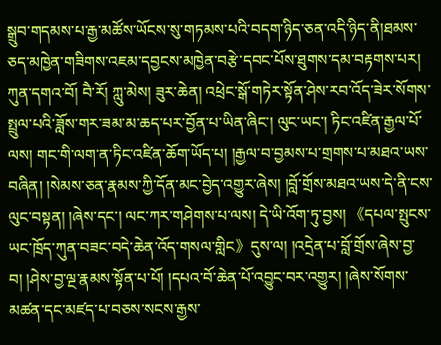སྒྲུབ་གདམས་པ་རྒྱ་མཚོས་ཡོངས་སུ་གཏམས་པའི་བདག་ཉིད་ཅན་འདི་ཉིད་ནི།ཐམས་ཅད་མཁྱེན་གཟིགས་འཇམ་དབྱངས་མཁྱེན་བརྩེ་དབང་པོས་ཐུགས་དམ་བརྟགས་པར། ཀུན་དགའ་བོ། བཻ་རོ། ཀླུ་མེས། ཟུར་ཆེན། འཕྲེང་སྒོ་གཏེར་སྟོན་ཤེས་རབ་འོད་ཟེར་སོགས་སྤྲུལ་པའི་ཟློས་གར་ཟམ་མ་ཆད་པར་བྱོན་པ་ཡིན་ཞིང་། ལུང་ཡང་། ཏིང་འཛིན་རྒྱལ་པོ་ལས། གང་གི་ལག་ན་ཏིང་འཛིན་ཆོག་ཡོད་པ། །རྒྱལ་བ་བྱམས་པ་གྲགས་པ་མཐའ་ཡས་བཞིན། །སེམས་ཅན་རྣམས་ཀྱི་དོན་མང་བྱེད་འགྱུར་ཞེས། །བློ་གྲོས་མཐའ་ཡས་དེ་ནི་ངས་ལུང་བསྟན། །ཞེས་དང་། ལང་ཀར་གཤེགས་པ་ལས། དེ་ཡི་འོག་ཏུ་བྱས། 《དཔལ་སྤུངས་ཡང་ཁྲོད་ཀུན་བཟང་བདེ་ཆེན་འོད་གསལ་གླིང》དུས་ལ། །འདྲེན་པ་བློ་གྲོས་ཞེས་བྱ་བ། །ཤེས་བྱ་ལྔ་རྣམས་སྟོན་པ་པོ། །དཔའ་བོ་ཆེན་པོ་འབྱུང་བར་འགྱུར། །ཞེས་སོགས་མཚན་དང་མཛད་པ་བཅས་སངས་རྒྱས་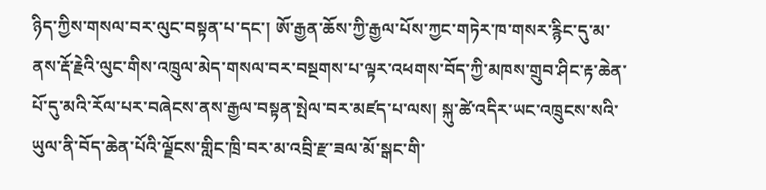ཉིད་ཀྱིས་གསལ་བར་ལུང་བསྟན་པ་དང་། ཨོ་རྒྱན་ཆོས་ཀྱི་རྒྱལ་པོས་ཀྱང་གཏེར་ཁ་གསར་རྙིང་དུ་མ་ནས་རྡོ་རྗེའི་ལུང་གིས་འཁྲུལ་མེད་གསལ་བར་བསྔགས་པ་ལྟར་འཕགས་བོད་ཀྱི་མཁས་གྲུབ་ཤིང་རྟ་ཆེན་པོ་དུ་མའི་རོལ་པར་བཞེངས་ནས་རྒྱལ་བསྟན་སྤེལ་བར་མཛད་པ་ལས། སྐུ་ཚེ་འདིར་ཡང་འཁྲུངས་སའི་ཡུལ་ནི་བོད་ཆེན་པོའི་ལྗོངས་གླིང་ཁྲི་བར་མ་འབྲི་རྫ་ཟལ་མོ་སྒང་གི་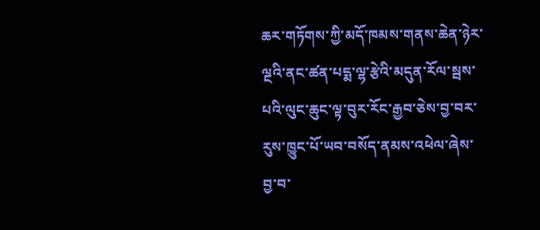ཆར་གཏོགས་ཀྱི་མདོ་ཁམས་གནས་ཆེན་ཉེར་ལྔའི་ནང་ཚན་པདྨ་ལྷ་རྩེའི་མདུན་རོལ་སྦས་པའི་ལུང་ཆུང་ལྟ་བུར་རོང་རྒྱབ་ཅེས་བྱ་བར་རུས་ཁྱུང་པོ་ཡབ་བསོད་ནམས་འཕེལ་ཞེས་བྱ་བ་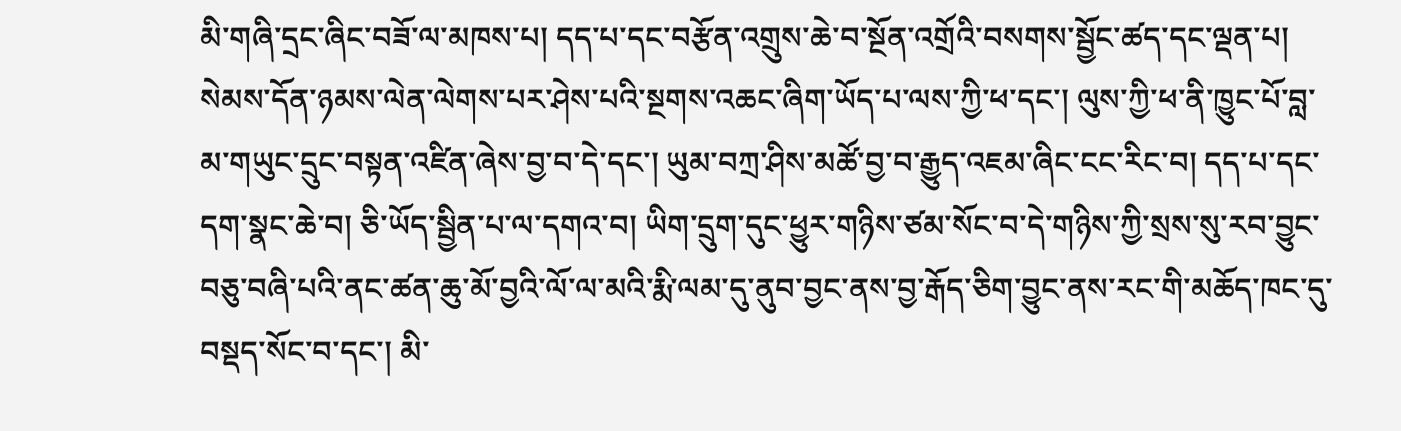མི་གཞི་དྲང་ཞིང་བཟོ་ལ་མཁས་པ། དད་པ་དང་བརྩོན་འགྲུས་ཆེ་བ་སྔོན་འགྲོའི་བསགས་སྦྱོང་ཚད་དང་ལྡན་པ། སེམས་དོན་ཉམས་ལེན་ལེགས་པར་ཤེས་པའི་སྔགས་འཆང་ཞིག་ཡོད་པ་ལས་ཀྱི་ཕ་དང་། ལུས་ཀྱི་ཕ་ནི་ཁྱུང་པོ་བླ་མ་གཡུང་དྲུང་བསྟན་འཛིན་ཞེས་བྱ་བ་དེ་དང་། ཡུམ་བཀྲ་ཤིས་མཚོ་བྱ་བ་རྒྱུད་འཇམ་ཞིང་ངང་རིང་བ། དད་པ་དང་དག་སྣང་ཆེ་བ། ཅི་ཡོད་སྦྱིན་པ་ལ་དགའ་བ། ཡིག་དྲུག་དུང་ཕྱུར་གཉིས་ཙམ་སོང་བ་དེ་གཉིས་ཀྱི་སྲས་སུ་རབ་བྱུང་བཅུ་བཞི་པའི་ནང་ཚན་ཆུ་མོ་བྱའི་ལོ་ལ་མའི་རྨི་ལམ་དུ་ནུབ་བྱང་ནས་བྱ་རྒོད་ཅིག་བྱུང་ནས་རང་གི་མཆོད་ཁང་དུ་བསྡད་སོང་བ་དང་། མི་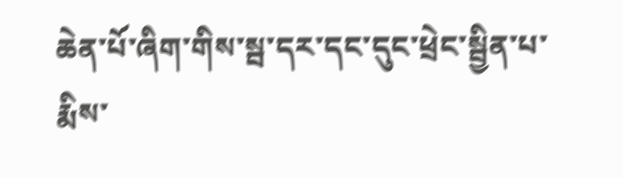ཆེན་པོ་ཞིག་གིས་སྦ་དར་དང་དུང་ཕྲེང་སྦྱིན་པ་རྨིས་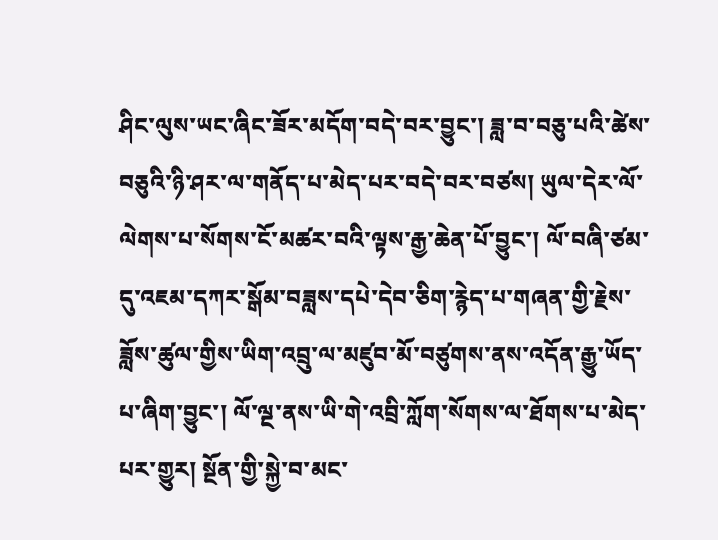ཤིང་ལུས་ཡང་ཞིང་ཟོར་མདོག་བདེ་བར་བྱུང་། ཟླ་བ་བཅུ་པའི་ཚེས་བཅུའི་ཉི་ཤར་ལ་གནོད་པ་མེད་པར་བདེ་བར་བཙས། ཡུལ་དེར་ལོ་ལེགས་པ་སོགས་ངོ་མཚར་བའི་ལྟས་རྒྱ་ཆེན་པོ་བྱུང་། ལོ་བཞི་ཙམ་དུ་འཇམ་དཀར་སྒོམ་བཟླས་དཔེ་དེབ་ཅིག་རྙེད་པ་གཞན་གྱི་རྗེས་ཟློས་ཚུལ་གྱིས་ཡིག་འབྲུ་ལ་མཛུབ་མོ་བཙུགས་ནས་འདོན་རྒྱུ་ཡོད་པ་ཞིག་བྱུང་། ལོ་ལྔ་ནས་ཡི་གེ་འབྲི་ཀློག་སོགས་ལ་ཐོགས་པ་མེད་པར་གྱུར། སྔོན་གྱི་སྐྱེ་བ་མང་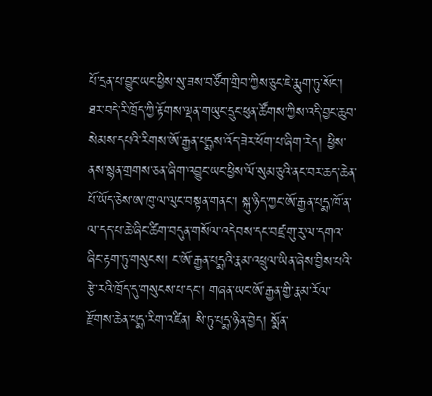པོ་དྲན་པ་བྱུང་ཡང་ཕྱིས་སུ་ཟས་བཙོག་གྲིབ་ཀྱིས་ཅུང་ཇེ་རྨུག་ཏུ་སོང་། ཐར་བདེ་རི་ཁྲོད་ཀྱི་རྟོགས་ལྡན་གཡུང་དྲུང་ཕུན་ཚོགས་ཀྱིས་འདི་བྱང་ཆུབ་སེམས་དཔའི་རིགས་ཨོ་རྒྱན་པདྨས་འོད་ཟེར་ཕོག་པ་ཞིག་རེད། ཕྱིས་ནས་སྙན་གྲགས་ཅན་ཞིག་འབྱུང་ཡང་ཕྱིས་ལོ་སུམ་ཅུའི་ནང་བར་ཆད་ཆེན་པོ་ཡོད་ཅེས་ཨ་ཁུ་ལ་ལུང་བསྟན་གནང་། སྐུ་ཉིད་ཀྱང་ཨོ་རྒྱན་པདྨ་ཁོ་ན་ལ་དད་པ་ཆེ་ཞིང་ཚིག་བདུན་གསོལ་འདེབས་དང་བཛྲ་གུ་རུ་ལ་དགའ་ཞིང་རྟག་ཏུ་གསུངས། ང་ཨོ་རྒྱན་པདྨའི་རྣམ་འཕྲུལ་ཡིན་ཞེས་བྱིས་པའི་རྩེ་རའི་ཁྲོད་དུ་གསུངས་པ་དང་། གཞན་ཡང་ཨོ་རྒྱན་གྱི་རྣམ་རོལ་རྫོགས་ཆེན་པདྨ་རིག་འཛིན། སི་ཏུ་པདྨ་ཉིན་བྱེད། སྨོན་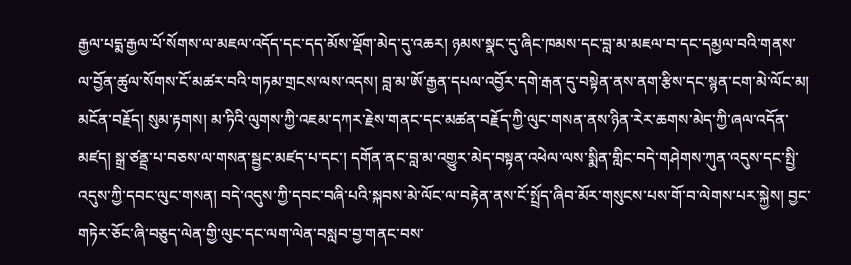རྒྱལ་པདྨ་རྒྱལ་པོ་སོགས་ལ་མཇལ་འདོད་དང་དད་མོས་ལྡོག་མེད་དུ་འཆར། ཉམས་སྣང་དུ་ཞིང་ཁམས་དང་བླ་མ་མཇལ་བ་དང་དམྱལ་བའི་གནས་ལ་བྱོན་ཚུལ་སོགས་ངོ་མཚར་བའི་གཏམ་གྲངས་ལས་འདས། བླ་མ་ཨོ་རྒྱན་དཔལ་འབྱོར་དགེ་རྒན་དུ་བསྟེན་ནས་ནག་རྩིས་དང་སྙན་ངག་མེ་ལོང་མ། མངོན་བརྗོད། སུམ་རྟགས། མ་ཏིའི་ལུགས་ཀྱི་འཇམ་དཀར་རྗེས་གནང་དང་མཚན་བརྗོད་ཀྱི་ལུང་གསན་ནས་ཉིན་རེར་ཆགས་མེད་ཀྱི་ཞལ་འདོན་མཛད། སྒྲ་ཙནྡྲ་པ་བཅས་ལ་གསན་སྦྱང་མཛད་པ་དང་། དགོན་ནང་བླ་མ་འགྱུར་མེད་བསྟན་འཕེལ་ལས་སྨིན་གླིང་བདེ་གཤེགས་ཀུན་འདུས་དང་སྤྱི་འདུས་ཀྱི་དབང་ལུང་གསན། བདེ་འདུས་ཀྱི་དབང་བཞི་པའི་སྐབས་མེ་ལོང་ལ་བརྟེན་ནས་ངོ་སྤྲོད་ཞིབ་མོར་གསུངས་པས་གོ་བ་ལེགས་པར་སྐྱེས། བྱང་གཏེར་ཅོང་ཞི་བཅུད་ལེན་གྱི་ལུང་དང་ལག་ལེན་བསླབ་བྱ་གནང་བས་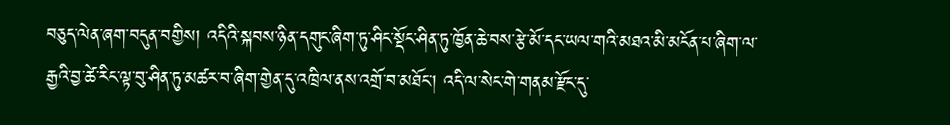བཅུད་ལེན་ཞག་བདུན་བགྱིས། འདིའི་སྐབས་ཉིན་དགུང་ཞིག་ཏུ་ཤིང་སྡོང་ཤིན་ཏུ་ཁྱོན་ཆེ་བས་རྩེ་མོ་དང་ཡལ་གའི་མཐའ་མི་མངོན་པ་ཞིག་ལ་རྒྱའི་བྱ་ཚེ་རིང་ལྟ་བུ་ཤིན་ཏུ་མཚར་བ་ཞིག་གྱེན་དུ་འཁྲིལ་ནས་འགྲོ་བ་མཐོང་། འདི་ལ་སེང་གེ་གནམ་རྫོང་དུ་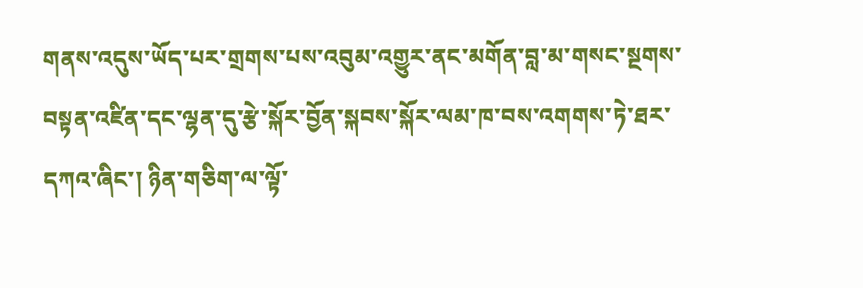གནས་འདུས་ཡོད་པར་གྲགས་པས་འབུམ་འགྱུར་ནང་མགོན་བླ་མ་གསང་སྔགས་བསྟན་འཛིན་དང་ལྷན་དུ་རྩེ་སྐོར་བྱོན་སྐབས་སྐོར་ལམ་ཁ་བས་འགགས་ཏེ་ཐར་དཀའ་ཞིང་། ཉིན་གཅིག་ལ་ལྟོ་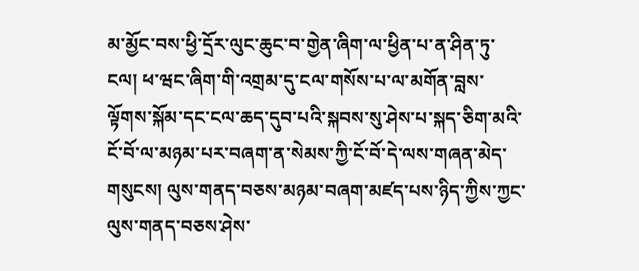མ་མྱོང་བས་ཕྱི་དྲོར་ལུང་ཆུང་བ་གྱེན་ཞིག་ལ་ཕྱིན་པ་ན་ཤིན་ཏུ་ངལ། ཕ་ཝང་ཞིག་གི་འགྲམ་དུ་ངལ་གསོས་པ་ལ་མགོན་བླས་ལྟོགས་སྐོམ་དང་ངལ་ཆད་དུབ་པའི་སྐབས་སུ་ཤེས་པ་སྐད་ཅིག་མའི་ངོ་བོ་ལ་མཉམ་པར་བཞག་ན་སེམས་ཀྱི་ངོ་བོ་དེ་ལས་གཞན་མེད་གསུངས། ལུས་གནད་བཅས་མཉམ་བཞག་མཛད་པས་ཉིད་ཀྱིས་ཀྱང་ལུས་གནད་བཅས་ཤེས་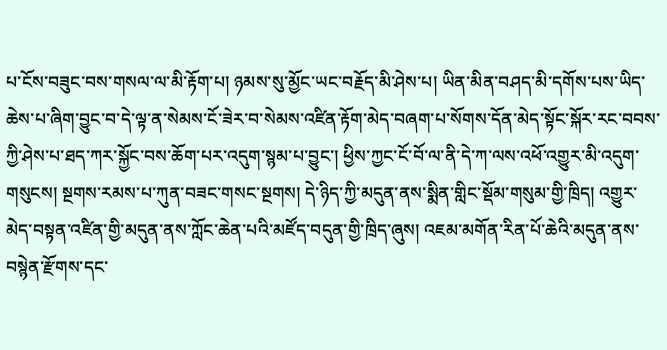པ་ངོས་བཟུང་བས་གསལ་ལ་མི་རྟོག་པ། ཉམས་སུ་མྱོང་ཡང་བརྗོད་མི་ཤེས་པ། ཡིན་མིན་བཤད་མི་དགོས་པས་ཡིད་ཆེས་པ་ཞིག་བྱུང་བ་དེ་ལྟ་ན་སེམས་ངོ་ཟེར་བ་སེམས་འཛིན་རྟོག་མེད་བཞག་པ་སོགས་དོན་མེད་སྟོང་སྐོར་རང་བབས་ཀྱི་ཤེས་པ་ཐད་ཀར་སྐྱོང་བས་ཆོག་པར་འདུག་སྙམ་པ་བྱུང་། ཕྱིས་ཀྱང་ངོ་བོ་ལ་ནི་དེ་ཀ་ལས་འཕོ་འགྱུར་མི་འདུག་གསུངས། སྔགས་རམས་པ་ཀུན་བཟང་གསང་སྔགས། དེ་ཉིད་ཀྱི་མདུན་ནས་སྨིན་གླིང་སྡོམ་གསུམ་གྱི་ཁྲིད། འགྱུར་མེད་བསྟན་འཛིན་གྱི་མདུན་ནས་ཀློང་ཆེན་པའི་མཛོད་བདུན་གྱི་ཁྲིད་ཞུས། འཇམ་མགོན་རིན་པོ་ཆེའི་མདུན་ནས་བསྙེན་རྫོགས་དང་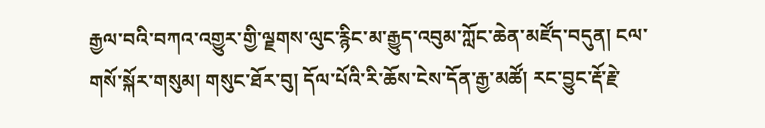རྒྱལ་བའི་བཀའ་འགྱུར་གྱི་ལྗགས་ལུང་རྙིང་མ་རྒྱུད་འབུམ་ཀློང་ཆེན་མཛོད་བདུན། ངལ་གསོ་སྐོར་གསུམ། གསུང་ཐོར་བུ། དོལ་པོའི་རི་ཆོས་ངེས་དོན་རྒྱ་མཚོ། རང་བྱུང་རྡོ་རྗེ་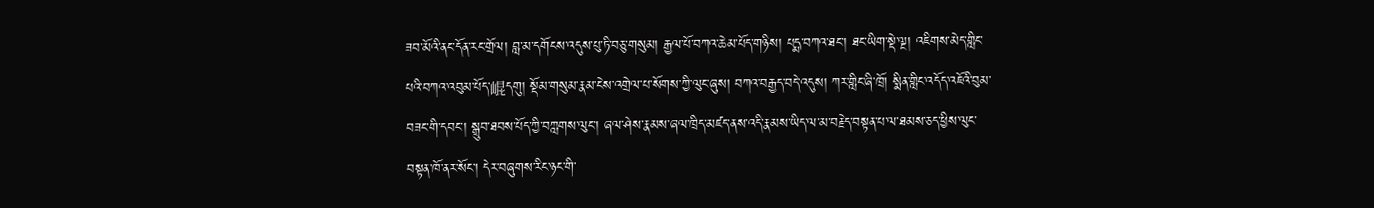ཟབ་མོའི་ནང་དོན་རང་གྲོལ། བླ་མ་དགོངས་འདུས་པུ་ཏི་བཅུ་གསུམ། རྒྱལ་པོ་བཀའ་ཆེམ་པོད་གཉིས། པདྨ་བཀའ་ཐང་། ཐང་ཡིག་སྡེ་ལྔ། འཇིགས་མེད་གླིང་པའི་བཀའ་འབུམ་པོད་崐དགུ། སྡོམ་གསུམ་རྣམ་ངེས་འགྲེལ་པ་སོགས་ཀྱི་ལུང་ཞུས། བཀའ་བརྒྱད་བདེ་འདུས། ཀར་གླིང་ཞི་ཁྲོ། སྨིན་གླིང་འདོད་འཇོའི་བུམ་བཟང་གི་དབང་། སྒྲུབ་ཐབས་པོད་ཀྱི་བཀླགས་ལུང་། ཞལ་ཤེས་རྣམས་ཞལ་ཁྲིད་མཛད་ནས་འདི་རྣམས་ཡིད་ལ་མ་བརྗེད་བསྟན་པ་ལ་ཐམས་ཅད་ཕྱིས་ལུང་བསྟན་ཁོ་ནར་སོང་། དེར་བཞུགས་རིང་ཉང་གི་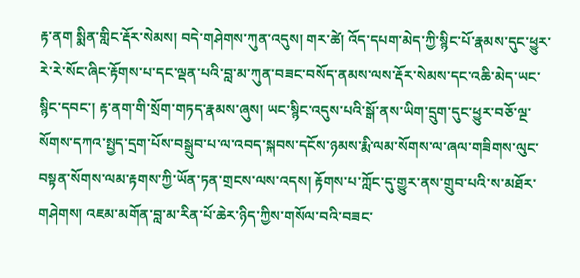རྟ་ནག སྨིན་གླིང་རྡོར་སེམས། བདེ་གཤེགས་ཀུན་འདུས། གར་ཚེ། འོད་དཔག་མེད་ཀྱི་སྙིང་པོ་རྣམས་དུང་ཕྱུར་རེ་རེ་སོང་ཞིང་རྟོགས་པ་དང་ལྡན་པའི་བླ་མ་ཀུན་བཟང་བསོད་ནམས་ལས་རྡོར་སེམས་དང་འཆི་མེད་ཡང་སྙིང་དབང་། རྟ་ནག་གི་སྲོག་གཏད་རྣམས་ཞུས། ཡང་སྙིང་འདུས་པའི་སྒོ་ནས་ཡིག་དྲུག་དུང་ཕྱུར་བཅོ་ལྔ་སོགས་དཀའ་སྤྱད་དྲག་པོས་བསྒྲུབ་པ་ལ་འབད་སྐབས་དངོས་ཉམས་རྨི་ལམ་སོགས་ལ་ཞལ་གཟིགས་ལུང་བསྟན་སོགས་ལམ་རྟགས་ཀྱི་ཡོན་ཏན་གྲངས་ལས་འདས། རྟོགས་པ་ཀློང་དུ་གྱུར་ནས་གྲུབ་པའི་ས་མཐོར་གཤེགས། འཇམ་མགོན་བླ་མ་རིན་པོ་ཆེར་ཉིད་ཀྱིས་གསོལ་བའི་བཟང་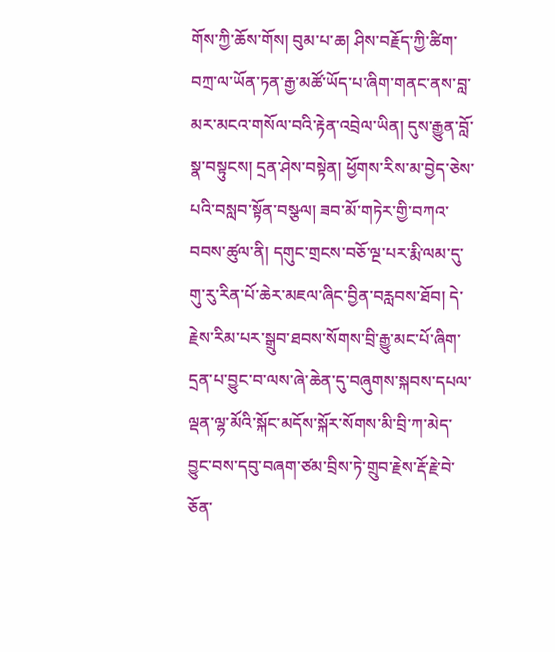གོས་ཀྱི་ཆོས་གོས། བུམ་པ་ཆ། ཤིས་བརྗོད་ཀྱི་ཚིག་བཀྲ་ལ་ཡོན་ཏན་རྒྱ་མཚོ་ཡོད་པ་ཞིག་གནང་ནས་བླ་མར་མངའ་གསོལ་བའི་རྟེན་འབྲེལ་ཡིན། དུས་རྒྱུན་བློ་སྣ་བསྟུངས། དྲན་ཤེས་བསྟེན། ཕྱོགས་རིས་མ་བྱེད་ཅེས་པའི་བསླབ་སྟོན་བསྩལ། ཟབ་མོ་གཏེར་གྱི་བཀའ་བབས་ཚུལ་ནི། དགུང་གྲངས་བཅོ་ལྔ་པར་རྨི་ལམ་དུ་གུ་རུ་རིན་པོ་ཆེར་མཇལ་ཞིང་བྱིན་བརླབས་ཐོབ། དེ་རྗེས་རིམ་པར་སྒྲུབ་ཐབས་སོགས་བྲི་རྒྱུ་མང་པོ་ཞིག་དྲན་པ་བྱུང་བ་ལས་ཞེ་ཆེན་དུ་བཞུགས་སྐབས་དཔལ་ལྡན་ལྷ་མོའི་སྐོང་མདོས་སྐོར་སོགས་མི་བྲི་ཀ་མེད་བྱུང་བས་དབུ་བཞག་ཙམ་བྲིས་ཏེ་གྲུབ་རྗེས་རྡོ་རྗེ་བེ་ཅོན་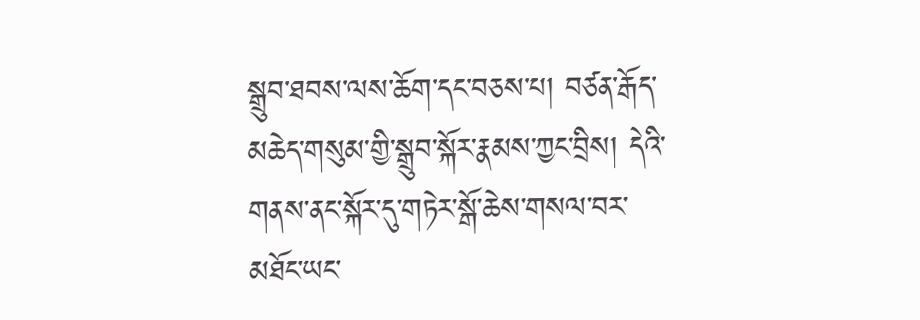སྒྲུབ་ཐབས་ལས་ཆོག་དང་བཅས་པ། བཙན་རྒོད་མཆེད་གསུམ་གྱི་སྒྲུབ་སྐོར་རྣམས་ཀྱང་བྲིས། དེའི་གནས་ནང་སྐོར་དུ་གཏེར་སྒོ་ཆེས་གསལ་བར་མཐོང་ཡང་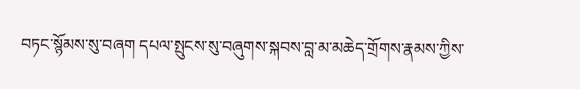བཏང་སྙོམས་སུ་བཞག དཔལ་སྤུངས་སུ་བཞུགས་སྐབས་བླ་མ་མཆེད་གྲོགས་རྣམས་ཀྱིས་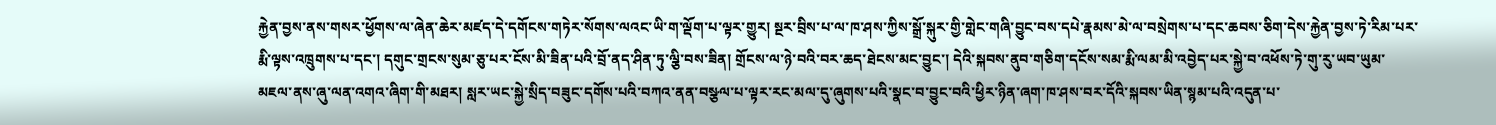རྐྱེན་བྱས་ནས་གསར་ཕྱོགས་ལ་ཞེན་ཆེར་མཛད་དེ་དགོངས་གཏེར་སོགས་ལའང་ཡི་ག་ལྡོག་པ་ལྟར་གྱུར། སྔར་བྲིས་པ་ལ་ཁ་ཤས་ཀྱིས་སྒྲོ་སྐུར་གྱི་གླེང་གཞི་བྱུང་བས་དཔེ་རྣམས་མེ་ལ་བསྲེགས་པ་དང་ཆབས་ཅིག་དེས་རྐྱེན་བྱས་ཏེ་རིམ་པར་རྨི་ལྟས་འཁྲུགས་པ་དང་། དགུང་གྲངས་སུམ་ཅུ་པར་ངོས་མི་ཟིན་པའི་བྲོ་ནད་ཤིན་ཏུ་ལྕི་བས་ཟིན། གྲོངས་ལ་ཉེ་བའི་བར་ཆད་ཐེངས་མང་བྱུང་། དེའི་སྐབས་ནུབ་གཅིག་དངོས་སམ་རྨི་ལམ་མི་འབྱེད་པར་སྐྱེ་བ་འཕོས་ཏེ་གུ་རུ་ཡབ་ཡུམ་མཇལ་ནས་ཞུ་ལན་འགའ་ཞིག་གི་མཐར། སླར་ཡང་སྐྱེ་སྲིད་བཟུང་དགོས་པའི་བཀའ་ནན་བསྩལ་པ་ལྟར་རང་མལ་དུ་ཞུགས་པའི་སྣང་བ་བྱུང་བའི་ཕྱིར་ཉིན་ཞག་ཁ་ཤས་བར་དོའི་སྐབས་ཡིན་སྙམ་པའི་འདུན་པ་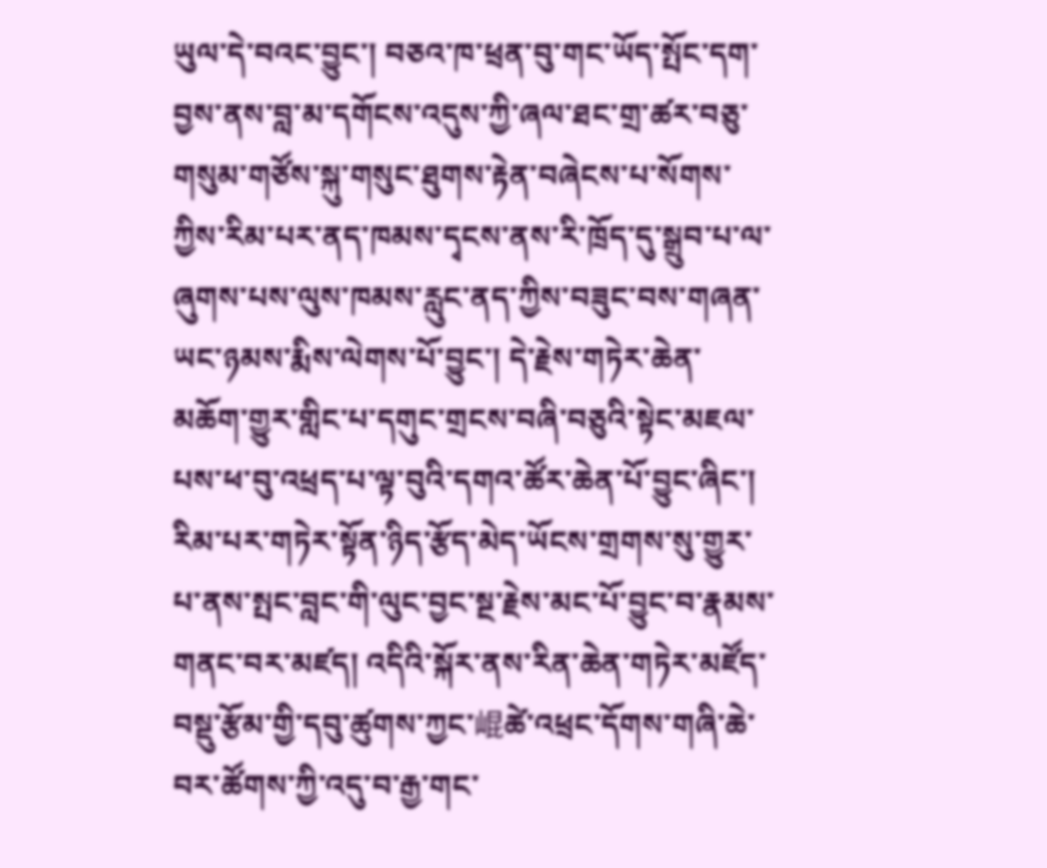ཡུལ་དེ་བའང་བྱུང་། བཅའ་ཁ་ཕྲན་བུ་གང་ཡོད་སྤོང་དག་བྱས་ནས་བླ་མ་དགོངས་འདུས་ཀྱི་ཞལ་ཐང་གྲ་ཚར་བཅུ་གསུམ་གཙོས་སྐུ་གསུང་ཐུགས་རྟེན་བཞེངས་པ་སོགས་ཀྱིས་རིམ་པར་ནད་ཁམས་དྭངས་ནས་རི་ཁྲོད་དུ་སྒྲུབ་པ་ལ་ཞུགས་པས་ལུས་ཁམས་རླུང་ནད་ཀྱིས་བཟུང་བས་གཞན་ཡང་ཉམས་རྨིས་ལེགས་པོ་བྱུང་། དེ་རྗེས་གཏེར་ཆེན་མཆོག་གྱུར་གླིང་པ་དགུང་གྲངས་བཞི་བཅུའི་སྟེང་མཇལ་པས་ཕ་བུ་འཕྲད་པ་ལྟ་བུའི་དགའ་ཚོར་ཆེན་པོ་བྱུང་ཞིང་། རིམ་པར་གཏེར་སྟོན་ཉིད་རྩོད་མེད་ཡོངས་གྲགས་སུ་གྱུར་པ་ནས་སྤང་བླང་གི་ལུང་བྱང་སྔ་རྗེས་མང་པོ་བྱུང་བ་རྣམས་གནང་བར་མཛད། འདིའི་སྐོར་ནས་རིན་ཆེན་གཏེར་མཛོད་བསྡུ་རྩོམ་གྱི་དབུ་ཚུགས་ཀྱང་崐ཚེ་འཕྲང་དོགས་གཞི་ཆེ་བར་ཚོགས་ཀྱི་འདུ་བ་རྒྱ་གང་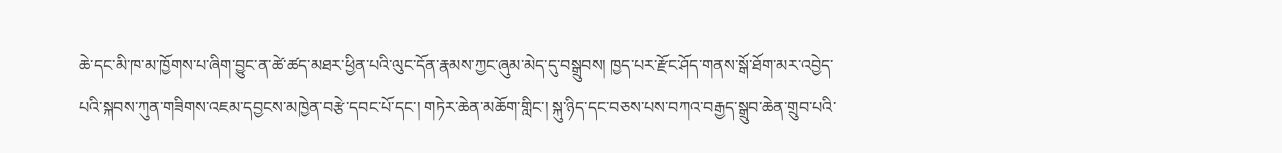ཆེ་དང་མི་ཁ་མ་ཁྱོགས་པ་ཞིག་བྱུང་ན་ཚེ་ཚད་མཐར་ཕྱིན་པའི་ལུང་དོན་རྣམས་ཀྱང་ཞུམ་མེད་དུ་བསྒྲུབས། ཁྱད་པར་རྫོང་ཤོད་གནས་སྒོ་ཐོག་མར་འབྱེད་པའི་སྐབས་ཀུན་གཟིགས་འཇམ་དབྱངས་མཁྱེན་བརྩེ་དབང་པོ་དང་། གཏེར་ཆེན་མཆོག་གླིང་། སྐུ་ཉིད་དང་བཅས་པས་བཀའ་བརྒྱད་སྒྲུབ་ཆེན་གྲུབ་པའི་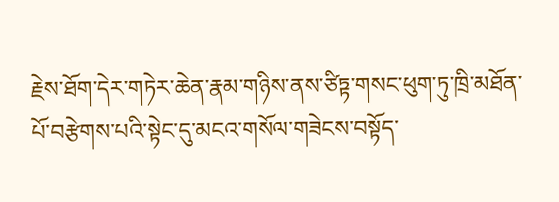རྗེས་ཐོག་དེར་གཏེར་ཆེན་རྣམ་གཉིས་ནས་ཙིཏྟ་གསང་ཕུག་ཏུ་ཁྲི་མཐོན་པོ་བརྩེགས་པའི་སྟེང་དུ་མངའ་གསོལ་གཟེངས་བསྟོད་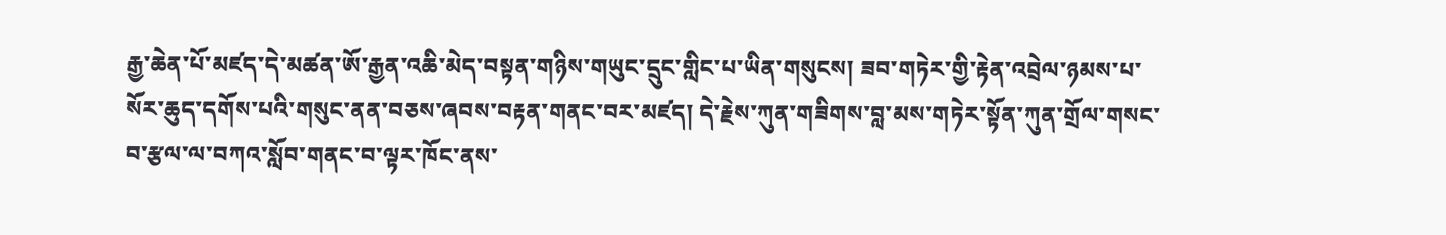རྒྱ་ཆེན་པོ་མཛད་དེ་མཚན་ཨོ་རྒྱན་འཆི་མེད་བསྟན་གཉིས་གཡུང་དྲུང་གླིང་པ་ཡིན་གསུངས། ཟབ་གཏེར་གྱི་རྟེན་འབྲེལ་ཉམས་པ་སོར་ཆུད་དགོས་པའི་གསུང་ནན་བཅས་ཞབས་བརྟན་གནང་བར་མཛད། དེ་རྗེས་ཀུན་གཟིགས་བླ་མས་གཏེར་སྟོན་ཀུན་གྲོལ་གསང་བ་རྩལ་ལ་བཀའ་སློབ་གནང་བ་ལྟར་ཁོང་ནས་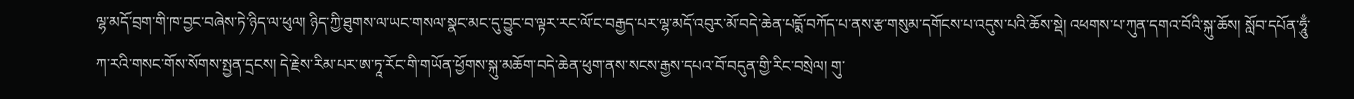ལྷ་མདོ་བྲག་གི་ཁ་བྱང་བཞེས་ཏེ་ཉིད་ལ་ཕུལ། ཉིད་ཀྱི་ཐུགས་ལ་ཡང་གསལ་སྣང་མང་དུ་བྱུང་བ་ལྟར་རང་ལོ་ང་བརྒྱད་པར་ལྷ་མདོ་འབུར་མོ་བདེ་ཆེན་པདྨོ་བཀོད་པ་ནས་རྩ་གསུམ་དགོངས་པ་འདུས་པའི་ཆོས་སྡེ། འཕགས་པ་ཀུན་དགའ་བོའི་སྐུ་ཆོས། སློབ་དཔོན་ཧཱུྃ་ཀ་རའི་གསང་གོས་སོགས་སྤྱན་དྲངས། དེ་རྗེས་རིམ་པར་ཨ་ཏཱ་རོང་གི་གཡོན་ཕྱོགས་སྐུ་མཆོག་བདེ་ཆེན་ཕུག་ནས་སངས་རྒྱས་དཔའ་བོ་བདུན་གྱི་རིང་བསྲེལ། གུ་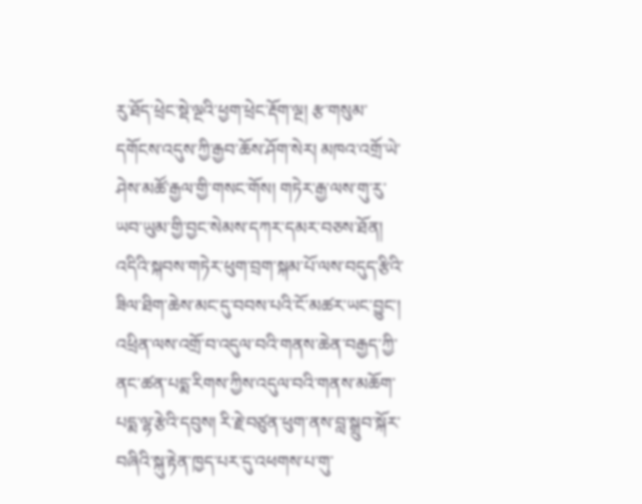རུ་ཐོད་ཕྲེང་སྡེ་ལྔའི་ཕྱག་ཕྲེང་རྡོག་ལྔ། རྩ་གསུམ་དགོངས་འདུས་ཀྱི་རྒྱབ་ཆོས་ཤོག་སེར། མཁའ་འགྲོ་ཡེ་ཤེས་མཚོ་རྒྱལ་གྱི་གསང་གོས། གཏེར་རྒྱ་ལས་གུ་རུ་ཡབ་ཡུམ་གྱི་བྱང་སེམས་དཀར་དམར་བཅས་ཐོན། འདིའི་སྐབས་གཏེར་ཕུག་བྲག་སྐམ་པོ་ལས་བདུད་རྩིའི་ཟིལ་ཐིག་ཆེས་མང་དུ་བབས་པའི་ངོ་མཚར་ཡང་བྱུང་། འཕྲིན་ལས་འགྲོ་བ་འདུལ་བའི་གནས་ཆེན་བརྒྱད་ཀྱི་ནང་ཚན་པདྨ་རིགས་ཀྱིས་འདུལ་བའི་གནས་མཆོག་པདྨ་ལྷ་རྩེའི་དབུས། རི་རྗེ་བཙུན་ཕུག་ནས་བླ་སྒྲུབ་སྐོར་བཞིའི་སྐུ་རྟེན་ཁྱད་པར་དུ་འཕགས་པ་གུ་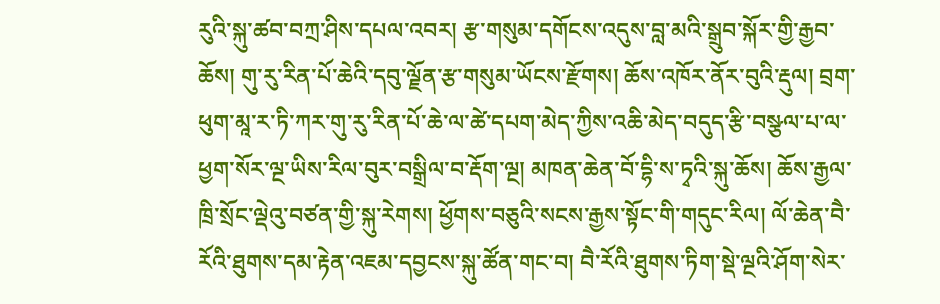རུའི་སྐུ་ཚབ་བཀྲ་ཤིས་དཔལ་འབར། རྩ་གསུམ་དགོངས་འདུས་བླ་མའི་སྒྲུབ་སྐོར་གྱི་རྒྱབ་ཆོས། གུ་རུ་རིན་པོ་ཆེའི་དབུ་ལྗོན་རྩ་གསུམ་ཡོངས་རྫོགས། ཆོས་འཁོར་ནོར་བུའི་རྡུལ། བྲག་ཕུག་མཱ་ར་ཏི་ཀར་གུ་རུ་རིན་པོ་ཆེ་ལ་ཚེ་དཔག་མེད་ཀྱིས་འཆི་མེད་བདུད་རྩི་བསྩལ་པ་ལ་ཕྱག་སོར་ལྔ་ཡིས་རིལ་བུར་བསྒྲིལ་བ་རྡོག་ལྔ། མཁན་ཆེན་བོ་དྷི་ས་ཏྭའི་སྐུ་ཆོས། ཆོས་རྒྱལ་ཁྲི་སྲོང་ལྡེའུ་བཙན་གྱི་སྐུ་རེགས། ཕྱོགས་བཅུའི་སངས་རྒྱས་སྟོང་གི་གདུང་རིལ། ལོ་ཆེན་བཻ་རོའི་ཐུགས་དམ་རྟེན་འཇམ་དབྱངས་སྐུ་ཚོན་གང་བ། བཻ་རོའི་ཐུགས་ཏིག་སྡེ་ལྔའི་ཤོག་སེར་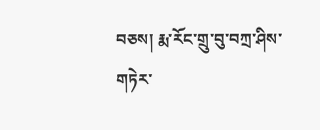བཅས། རྨ་རོང་གྲུ་བུ་བཀྲ་ཤིས་གཏེར་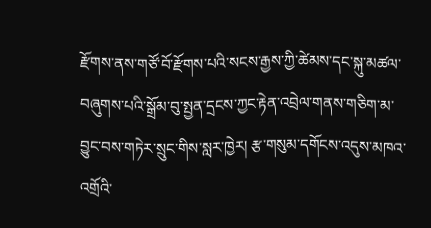རྫོགས་ནས་གཙོ་བོ་རྫོགས་པའི་སངས་རྒྱས་ཀྱི་ཚེམས་དང་སྐུ་མཚལ་བཞུགས་པའི་སྒྲོམ་བུ་སྤྱན་དྲངས་ཀྱང་རྟེན་འབྲེལ་གནས་གཅིག་མ་བྱུང་བས་གཏེར་སྲུང་གིས་སླར་ཁྱེར། རྩ་གསུམ་དགོངས་འདུས་མཁའ་འགྲོའི་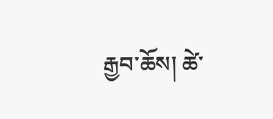རྒྱབ་ཆོས། ཚེ་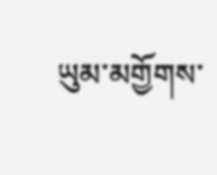ཡུམ་མགྱོགས་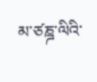མ་ཙཎྜ་ལིའི་